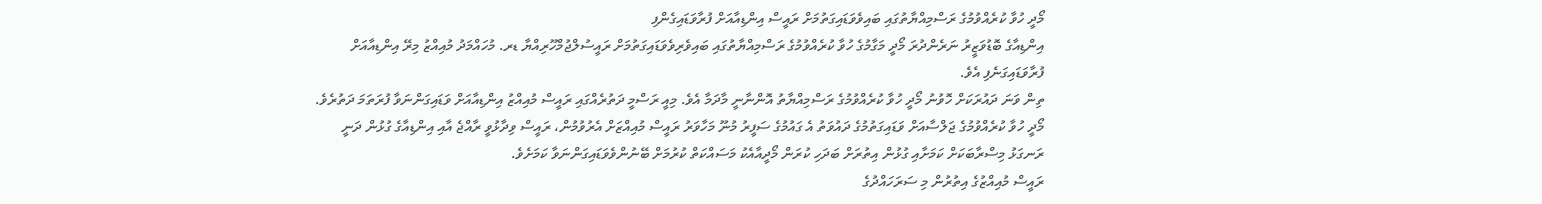މޯދީ ހުވާ ކުރެއްވުމުގެ ރަސްމިއްޔާތުގައި ބައިވެވަޑައިގަތުމަށް ރައީސް އިންޑިއާއަށް ފުރާވަޑައިގެންފި
އިންޑިއާގެ ބޮޑުވަޒީރު ނަރެންދުރަ މޯދީ މަގާމުގެ ހުވާ ކުރެއްވުމުގެ ރަސްމިއްޔާތުގައި ބައިވެރިވެވަޑައިގަތުމަށް ރައީސުލްޖުމްހޫރިއްޔާ ޑރ. މުހައްމަދު މުއިއްޒު މިރޭ އިންޑިއާއަށް ފުރާވަޑައިގަނެފި އެވެ.
ތިން ވަނަ ދައުރަކަށް ހޮވުނު މޯދީ ހުވާ ކުރެއްވުމުގެ ރަސްމިއްޔާތު އޮންނާނީ މާދަމާ އެވެ. މިއީ ރަސްމީ ދަތުރެއްގައި ރައީސް މުއިއްޒު އިންޑިއާއަށް ވަޑައިގަންނަވާ ފުރަތަމަ ދަތުރެވެ.
މޯދީ ހުވާ ކުރެއްވުމުގެ ޖަލްސާއަށް ވަޑައިގަތުމުގެ ދައުވަތު އެ ގައުމުގެ ސަފީރު މުނޫ މަހާވަރު ރައީސް މުއިއްޒަށް އެރުވުމުން، ރައީސް ވިދާޅުވީ ރާއްޖެ އާއި އިންޑިއާގެ ގުޅުން ދަނީ ރަނގަޅު މިސްރާބަކަށް ކަމަށާއި ގުޅުން އިތުރަށް ބަދަހި ކުރަން މޯދީއާއެކު މަސައްކަތް ކުރުމަށް ބޭނުންވެވަޑައިގަންނަވާ ކަމަށެވެ.
ރައީސް މުއިއްޒުގެ އިތުރުން މި ސަރަހައްދުގެ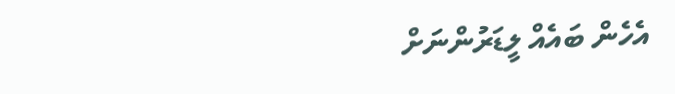އެހެން ބައެއް ލީޑަރުންނަށް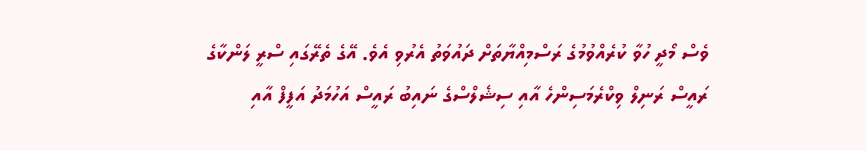ވެސް މޯދީ ހުވާ ކުރެއްވުމުގެ ރަސްމިއްޔާތަށް ދައުވަތު އެރުވި އެވެ. އޭގެ ތެރޭގައި ސްރީ ލަންކާގެ ރައީސް ރަނިލް ވިކްރެމަސިންހެ އާއި ސިޝެލްސްގެ ނައިބު ރައީސް އަހުމަދު އަފީފް އާއި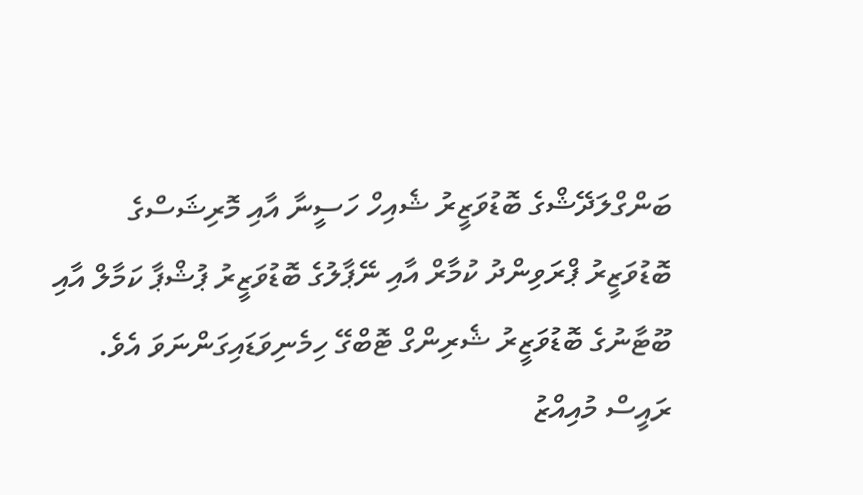ބަންގްލަދޭޝްގެ ބޮޑުވަޒީރު ޝެއިހް ހަސީނާ އާއި މޮރިޝަސްގެ ބޮޑުވަޒީރު ޕްރަވިންދު ކުމާރް އާއި ނޭޕާލުގެ ބޮޑުވަޒީރު ޕުޝްޕާ ކަމާލް އާއި ބޫޓާނުގެ ބޮޑުވަޒީރު ޝެރިންގް ޓޮބްގޭ ހިމެނިވަޑައިގަންނަވަ އެވެ.
ރައީސް މުއިއްޒު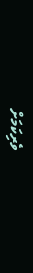ވެރިކަމަށް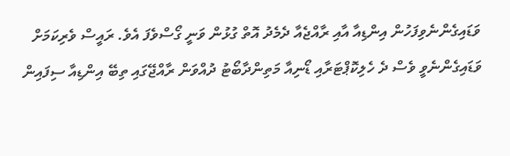ވަޑައިގެންނެވިފަހުން އިންޑިއާ އާއި ރާއްޖެއާ ދެމެދު އޮތް ގުޅުން ވަނީ ގޯސްވެފަ އެވެ. ރައީސް ވެރިކަމަށް ވަޑައިގެންނެވީ ވެސް ދެ ހެލިކޮޕްޓަރާއި ޑޯނިއާ މަތިންދާބޯޓު ދުއްވަން ރާއްޖޭގައި ތިބޭ އިންޑިއާ ސިފައިން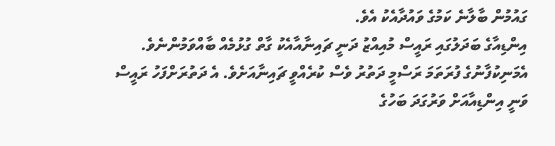ގައުމުން ބާލާނެ ކަމުގެ ވައުދާއެކު އެވެ.
އިންޑިއާގެ ބަދަލުގައި ރައީސް މުއިއްޒު ދަނީ ޗައިނާއާއެކު ގާތް ގުޅުމެއް ބާއްވަމުންނެވެ. އެމަނިކުފާނުގެ ފުރަތަމަ ރަސްމީ ދަތުރު ވެސް ކުރެއްވީ ޗައިނާއަށެވެ. އެ ދަތުރަށްފަހު ރައީސް ވަނީ އިންޑިއާއަށް ވަރުގަދަ ބަހުގެ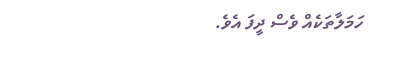ހަމަލާތަކެއް ވެސް ދީފަ އެވެ.